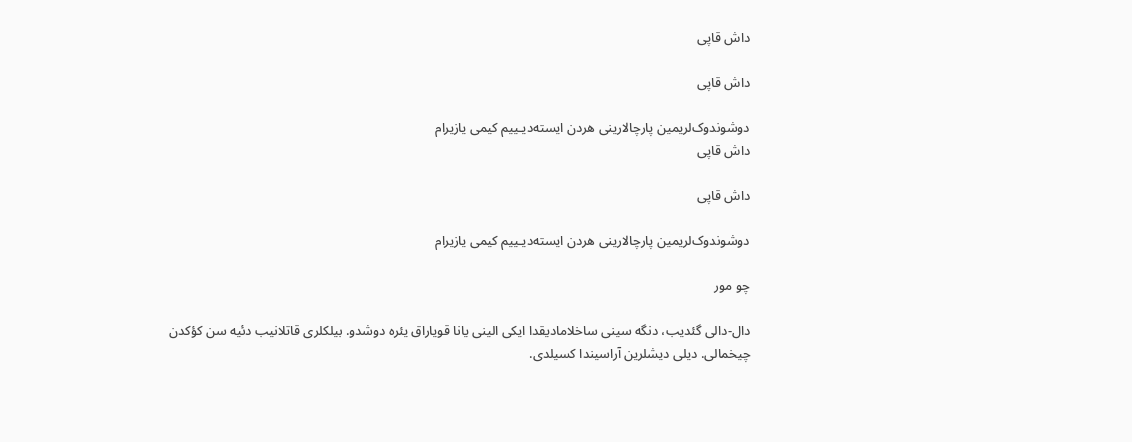داش قاپی

داش قاپی

دوشوندوک‌لریمین پارچالارینی هردن ایسته‌دیـییم کیمی یازیرام
داش قاپی

داش قاپی

دوشوندوک‌لریمین پارچالارینی هردن ایسته‌دیـییم کیمی یازیرام

چو مور

دال-دالی گئدیب، دنگه سینی ساخلامادیقدا ایکی الینی یانا قویاراق یئره دوشدو. بیلکلری قاتلانیب دئیه سن کؤکدن چیخمالی. دیلی دیشلرین آراسیندا کسیلدی.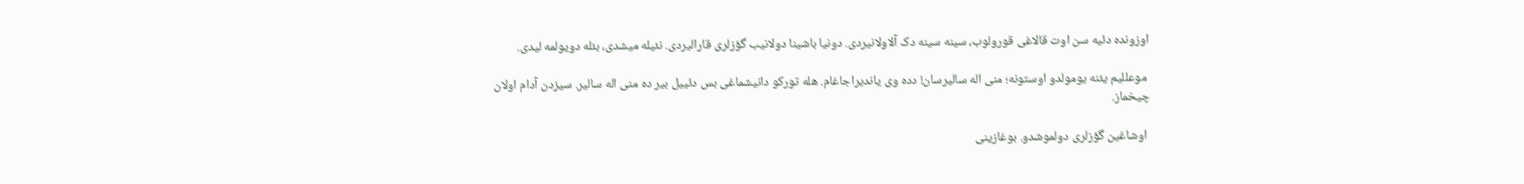اوزونده دئیه سن اوت قالاغی قورولوب، سینه سینه دک آلاولانیردی. دونیا باشینا دولانیب گؤزلری قارالیردی. نئیله میشدی، بئله دویولمه لیدی.

 موعللیم یئنه یومولدو اوستونه؛ منی اله سالیرسان! دده وی یاندیراجاغام. هله تورکو دانیشماغی بس دئییل بیر ده منی اله سالیر. سیزدن آدام اولان چیخماز.

 اوشاغین گؤزلری دولموشدو. بوغازینی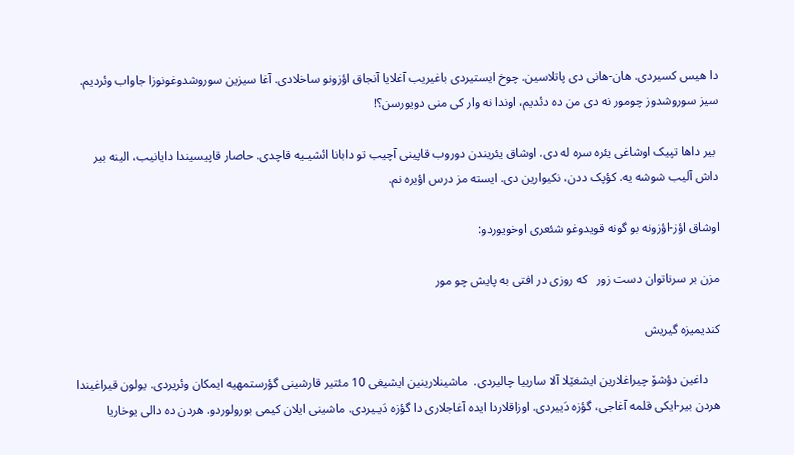دا هیس کسیردی. هان-هانی دی پاتلاسین. چوخ ایستیردی باغیریب آغلایا آنجاق اؤزونو ساخلادی. آغا سیزین سوروشدوغونوزا جاواب وئردیم. سیز سوروشدوز چومور نه دی من ده دئدیم، اوندا نه وار کی منی دویورسن؟!

 بیر داها تپیک اوشاغی یئره سره له دی. اوشاق یئریندن دوروب قاپینی آچیب تو دابانا ائشیـیه قاچدی. حاصار قاپیسیندا دایانیب، الینه بیر داش آلیب شوشه یه. کؤپک ددن، نکیوارین دی. ایسته مز درس اؤیره نم.

اوشاق اؤز-اؤزونه بو گونه قویدوغو شئعری اوخویوردو:

مزن بر سرناتوان دست زور   که روزی در افتی به پایش چو مور

کندیمیزه گیریش

    داغین دؤشۆ چیراغلارین ایشغێلا آلا سارییا چالیردی.  ماشینلارینین ایشیغی 10 مئتیر قارشینی گؤرستمهیه ایمکان وئریردی. یولون قیراغیندا هردن بیر-ایکی قلمه آغاجی، گؤزه دَییردی. اوزاقلاردا ایده آغاجلاری دا گؤزه دَیـیردی. ماشینی ایلان کیمی بورولوردو. هردن ده دالی یوخاریا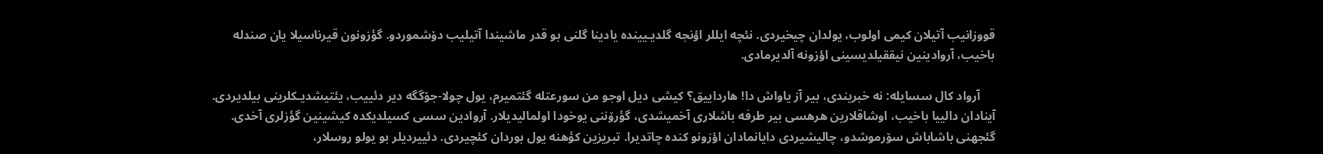قووزانیب آتیلان کیمی اولوب، یولدان چیخیردی. نئچه ایللر اؤنجه گلدیـیینده یادینا گلنی بو قدر ماشیندا آتیلیب دۆشموردو. گؤزونون قیرناسیلا یان صندله باخیب، آروادینین نیققیلدیسینی اؤزونه آلدیرمادی.

     آرواد کال سسایله: نه خبریندی، بیر آز یاواش دا! هارداییق؟ کیشی دیل اوجو من سورعتله گئتمیرم، یول چولا-جۆگگه دیر دئییب، یئتیشدیـکلرینی بیلدیردی. آینادان دالییا باخیب، اوشاقلارین هرهسی بیر طرفه باشلاری آخمیشدی، گؤرۆننی یوخودا اولمالیدیلار. آروادین سسی کسیلدیکده کیشینین گؤزلری آخدی. گئجهنی باشاباش سۆرموشدو، چالیشیردی دایانمادان اؤزونو کنده چاتدیرا. تبریزین کؤهنه یول بوردان کئچیردی. دئییردیلر بو یولو روسلار،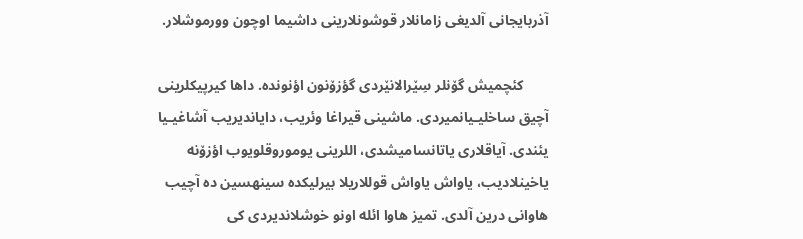آذربایجانی آلدیغی زامانلار قوشونلارینی داشیما اوچون وورموشلار.

       کئچمیش گۆنلر سِێرالانێردی گؤزۆنون اؤنونده. داها کیرپیکلرینی آچیق ساخلیـیانمیردی. ماشینی قیراغا وئریب، دایاندیریب آشاغیـیا یئندی. آیاقلاری یاتانسامیشدی، اللرینی یوموروقلویوب اؤزۆنه یاخینلادیب، یاواش یاواش قوللاریلا بیرلیکده سینهسین ده آچیب هاوانی درین آلدی. تمیز هاوا ائله اونو خوشلاندیردی کی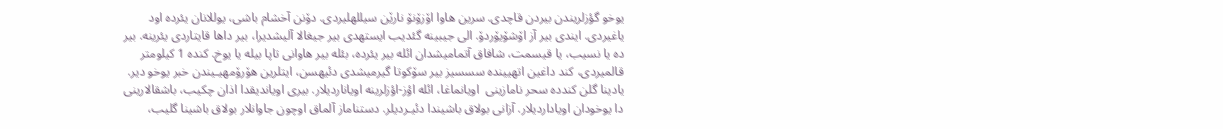یوخو گؤزلریندن بیردن قاچدی. سرین هاوا اۆزۆنۆ نارێن سیللهلیردی. دۆنن آخشام باشی، یوللانان یئرده اود یاغیردی. ایندی بیر آز اۆشۆیۆردۆ. الی جیبینه گئدیب ایستهدی بیر جیغالا آلیشدیرا، بیر داها قایتاردی یئرینه. بیر ده یا نسیب، یا قیسمت، شافاق آتمامیشدان ائله بیر یئرده، بئله بیر هاوانی تاپا بیله یا یوخ. کنده 1 کیلومتر قالمیردی، کند داغین اتهیینده سسسیز بیر سۆکوتا گیرمیشدی دئیهسن، ایتلرین هۆرۆمهیـیندن خبر یوخو دیر. یادینا گلن کندده سحر نامازینی  اویانماغا، ائله اؤز-اؤزلرینه اویاناردیلار. بیری اویاندیقدا اذان چکیب، باشقالارینی دا یوخودان اویاداردیلار. آزانی بولاق باشیندا دئیـردیلر. دستناماز آلماق اوچون جاوانلار بولاق باشینا گلیب،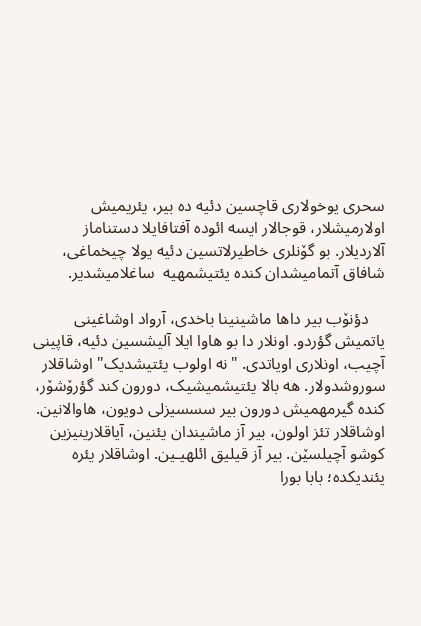سحری یوخولاری قاچسین دئیه ده بیر، یئریمیش اولارمیشلار، قوجالار ایسه ائوده آفتافایلا دستناماز آلاردیلار. بو گۆنلری خاطیرلاتسین دئیه یولا چیخماغی، شافاق آتمامیشدان کنده یئتیشمهیه  ساغلامیشدیر.

    دؤنۆب بیر داها ماشینینا باخدی، آرواد اوشاغینی یاتمیش گؤردو. اونلار دا بو هاوا ایلا آلیشسین دئیه، قاپینی آچیب، اونلاری اویاتدی. "نه اولوب یئتیشدیک" اوشاقلار سوروشدولار. هه بالا یئتیشمیشیک، دورون کند گؤرۆشۆر، کنده گیرمهمیش دورون بیر سسسیزلی دویون، هاوالانین. اوشاقلار تئز اولون، بیر آز ماشیندان یئنین، آیاقلارینیزین کوشو آچیلسێن. بیر آز قیلیق ائلهیـین. اوشاقلار یئره یئندیکده؛ بابا بورا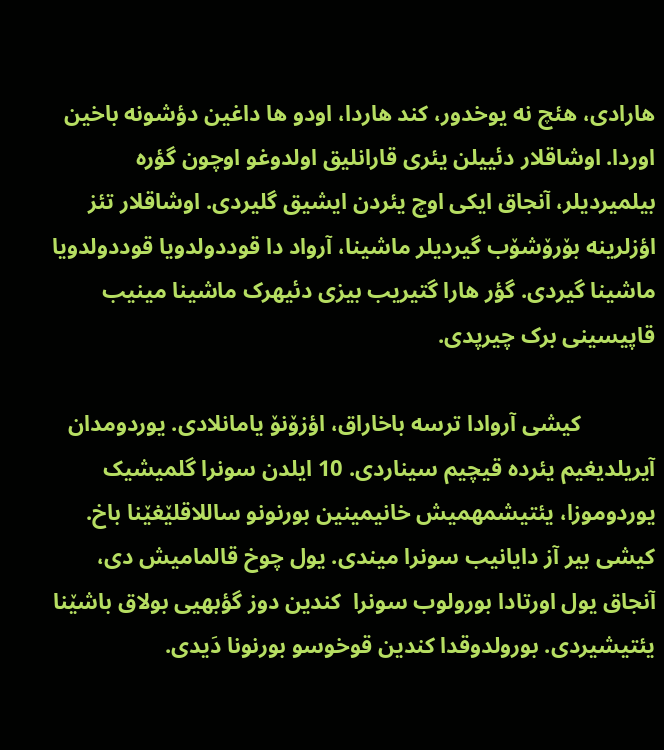هارادی، هئچ نه یوخدور، کند هاردا، اودو ها داغین دؤشونه باخین اوردا. اوشاقلار دئییلن یئری قارانلیق اولدوغو اوچون گؤره بیلمیردیلر، آنجاق ایکی اوچ یئردن ایشیق گلیردی. اوشاقلار تئز اؤزلرینه بۆرۆشۆب گیردیلر ماشینا، آرواد دا قوددولدویا قوددولدویا ماشینا گیردی. گؤر هارا گتیریب بیزی دئیهرک ماشینا مینیب قاپیسینی برک چیرپدی.

             کیشی آروادا ترسه باخاراق، اؤزۆنۆ یامانلادی. یوردومدان آیریلدیغیم یئرده قیچیم سیناردی. 10 ایلدن سونرا گلمیشیک یوردوموزا، یئتیشمهمیش خانیمینین بورنونو ساللاقلێغێنا باخ. کیشی بیر آز دایانیب سونرا میندی. یول چوخ قالمامیش دی، آنجاق یول اورتادا بورولوب سونرا  کندین دوز گؤبهیی بولاق باشێنا یئتیشیردی. بورولدوقدا کندین قوخوسو بورنونا دَیدی.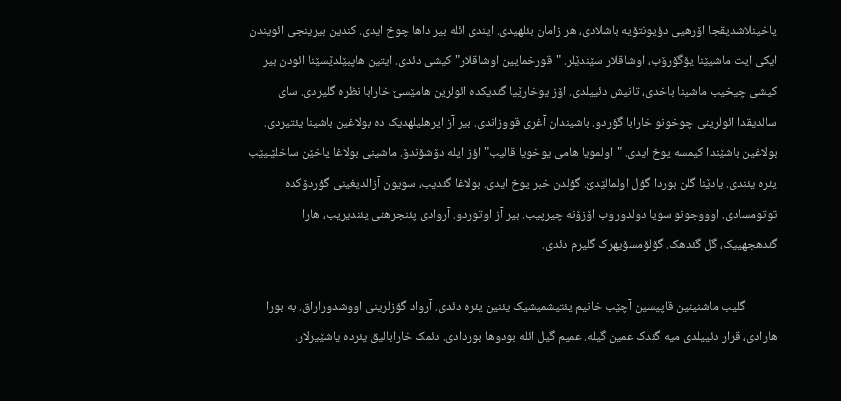یاخینلاشدیقجا اۆرهیی دؤیونتۆیه باشلادی، هر زامان بئلهیدی. ایندی ائله بیر داها چوخ ایدی. کندین بیرینجی ائویندن ایکی ایت ماشیێنا یۆگۆرۆب، اوشاقلار سێندێلر. "قورخمایین اوشاقلار" کیشی دئدی. ایتین هاپبێلدێسێنا ائودن بیر کیشی چیخیب ماشینا باخدی، تانیش دئییلدی. اۆز یوخارێیا گئدیکده ائولرین هامێسێ خارابا نظره گلیردی. سای سالدیقدا ائولرینی چوخونو خارابا گؤردو. باشیندان آغری قووزاندی. بیر آز ایرهلیلهدیک ده بولاغین باشینا یئتیردی. بولاغین باشێندا کیمسه یوخ ایدی. "اولمویا هامی یوخویا قالیب" اؤز ایله دۆشۆندۆ. ماشینی بولاغا یاخێن ساخلێـیێب یئره یئندی. یادێنا گلن بوردا گؤل اولمالێدێ. گؤلدن خبر یوخ ایدی. بولاغا گئدیب، سویون آزالدیغینی گؤردۆکده توتومسادی. اوووجونو سویا دولدوروب اۆزۆنه چیرپیب. بیر آز اوتوردو. آروادی پئنجرهنی یئندیریب، هارا گئدهجهییک، گل گئدهک. گۆلۆمسۆیهرک گلیرم دئدی.

           گلیب ماشنینین قاپیسین آچێب خانیم یئتیشمیشیک یئنین یئره دئدی. آرواد گؤزلرینی اووشدوراراق. به بورا هارادی، قرار دئییلدی میه گئدک عمین گیله. عمیم گیل ائله بودوها بوردادی. دئمک خارابالیق یئرده یاشێیرلار.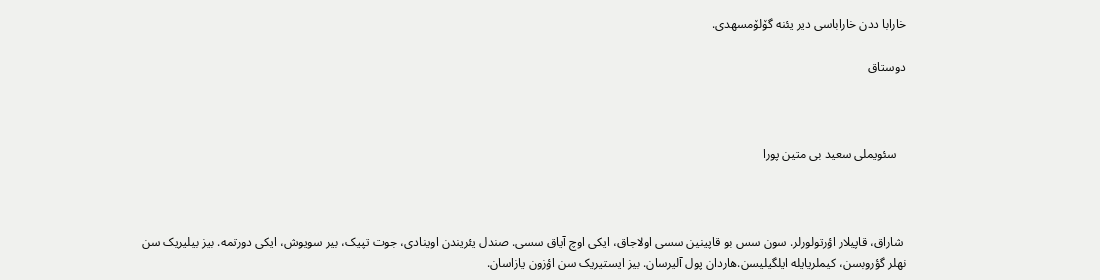خارابا ددن خاراباسی دیر یئنه گۆلۆمسهدی.

دوستاق



   سئویملی سعید بی متین پورا



 شاراق، قاپیلار اؤرتولورلر. سون سس بو قاپینین سسی اولاجاق، ایکی اوچ آیاق سسی. صندل یئریندن اوینادی، جوت تپیک، بیر سویوش، ایکی دورتمه. بیز بیلیریک سن نهلر گؤروبسن، کیملریایله ایلگیلیسن.هاردان پول آلیرسان. بیز ایستیریک سن اؤزون یازاسان.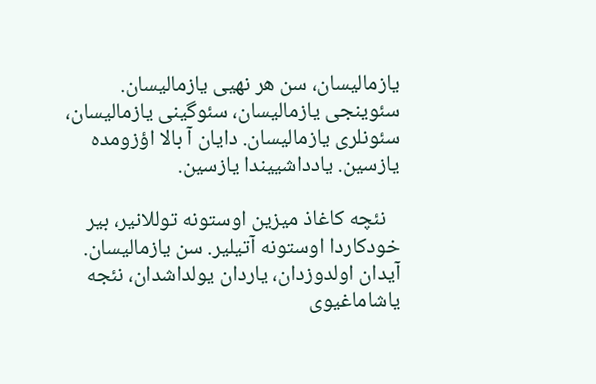یازمالیسان، سن هر نهیی یازمالیسان. سئوینجی یازمالیسان، سئوگینی یازمالیسان، سئونلری یازمالیسان. دایان آ بالا اؤزومده یازسین. یادداشییندا یازسین.

   نئچه کاغاذ میزین اوستونه توللانیر، بیر خودکاردا اوستونه آتیلیر. سن یازمالیسان. آیدان اولدوزدان، یاردان یولداشدان، نئجه یاشاماغیوی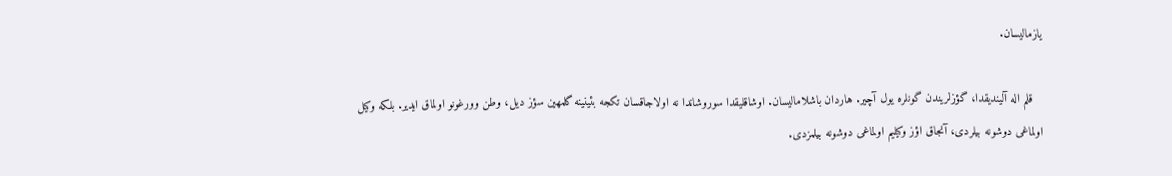یازمالیسان.

   قلم اله آلیندیقدا، گؤزلریندن گونلره یول آچیر. هاردان باشلامالیسان. اوشاقلیقدا سوروشاندا نه اولاجاقسان تکجه بئینینه گلمهین سؤز دیل، وطن وورغونو اولماق ایدیر. بلکه وکیل اولماغی دوشونه بیلردی، آنجاق اؤز وکیلیم اولماغی دوشونه بیلمزدی.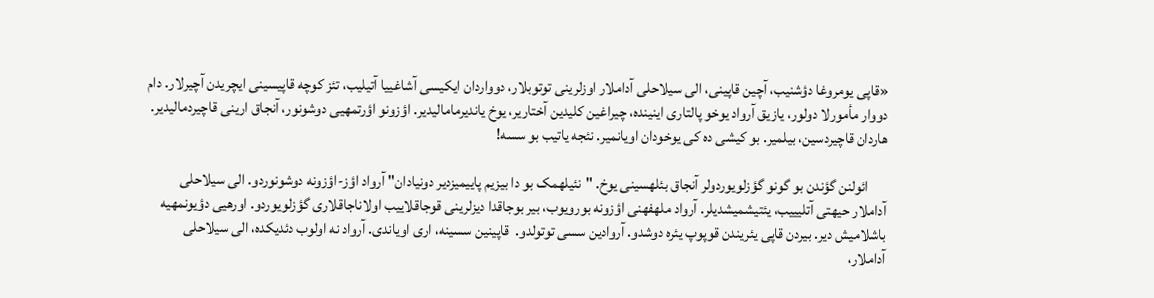«قاپی یومروغا دؤشنیب، آچین قاپینی، الی سیلاحلی آداملار اوزلرینی توتوبلار، دوواردان ایکیسی آشاغییا آتیلیب، تئز کوچه قاپیسینی ایچریدن آچیرلار. دام دووار مأمورلا دولور، یازیق آرواد یوخو پالتاری اینینده، چیراغین کلیدین آختاریر، یوخ یاندیرمامالیدیر. اؤزونو اؤرتمهیی دوشونور، آنجاق ارینی قاچیردمالیدیر. هاردان قاچیردسین، بیلمیر. بو کیشی ده کی یوخودان اویانمیر. نئجه یاتیب بو سسه!

      ائولنن گؤندن بو گونو گؤزلویوردولر آنجاق بئلهسینی یوخ. "نئیلهمک بو دا بیزیم پاییمیزدیر دونیادان" آرواد اؤز-اؤزونه دوشونوردو. الی سیلاحلی آداملار حیهتی آتلیییب، یئتیشمیشدیلر. آرواد ملهفهنی اؤزونه بورویوب، بیر بوجاقدا دیزلرینی قوجاقلاییب اولاناجاقلاری گؤزلویوردو. اورهیی دؤیونمهیه باشلامیش دیر. بیردن قاپی یئریندن قوپوپ یئره دوشدو. آروادین سسی توتولدو.  قاپینین سسینه، اری اویاندی. آرواد نه اولوب دئدیکده، الی سیلاحلی آداملار،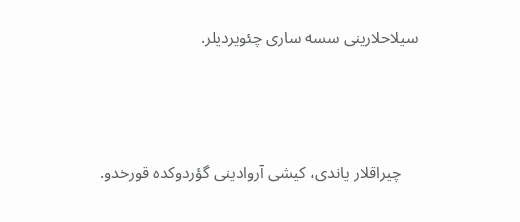سیلاحلارینی سسه ساری چئویردیلر.



    چیراقلار یاندی، کیشی آروادینی گؤردوکده قورخدو.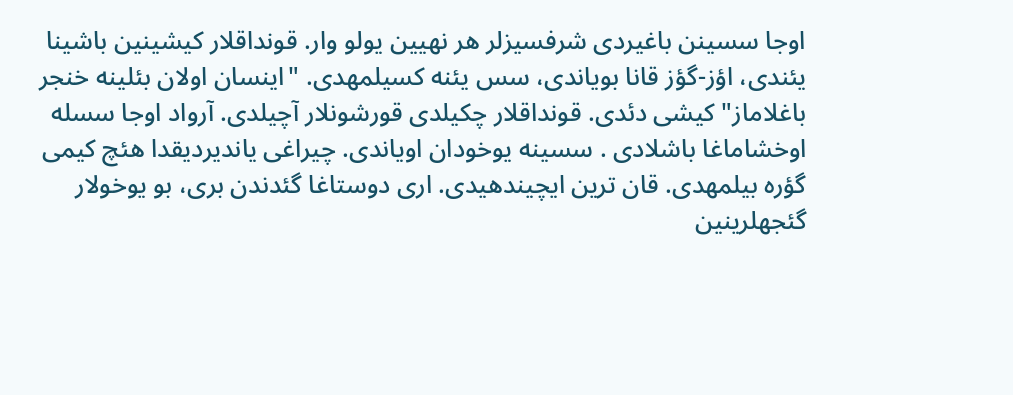اوجا سسینن باغیردی شرفسیزلر هر نهیین یولو وار. قونداقلار کیشینین باشینا یئندی، اؤز-گؤز قانا بویاندی، سس یئنه کسیلمهدی. "اینسان اولان بئلینه خنجر باغلاماز" کیشی دئدی. قونداقلار چکیلدی قورشونلار آچیلدی. آرواد اوجا سسله اوخشاماغا باشلادی . سسینه یوخودان اویاندی. چیراغی یاندیردیقدا هئچ کیمی گؤره بیلمهدی. قان ترین ایچیندهیدی. اری دوستاغا گئدندن بری، بو یوخولار گئجهلرینین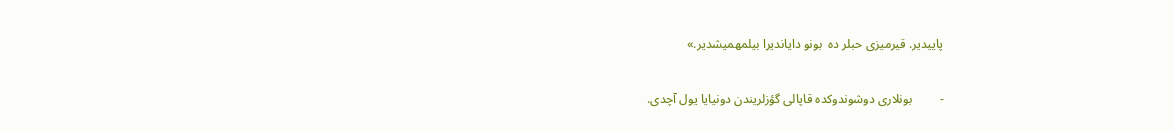پاییدیر. قیرمیزی حبلر ده  بونو دایاندیرا بیلمهمیشدیر.»

-         بونلاری دوشوندوکده قاپالی گؤزلریندن دونیایا یول آچدی.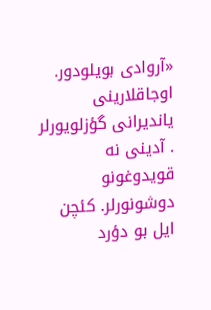«آروادی بویلودور. اوجاقلارینی یاندیرانی گؤزلویورلر . آدینی نه قویدوغونو دوشونورلر. کئچن ایل بو دؤرد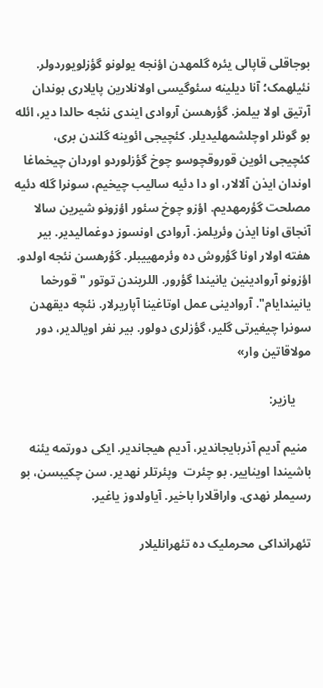بوجاقلی قاپالی یئره گلمهدن اؤنجه یولونو گؤزلویوردولر. نئیلهمک؛ آنا دیلینه سئوگیسی اولانلارین پایلاری بوندان آرتیق اولا بیلمز. گؤرهسن آروادی ایندی نئجه حالدا دیر، ائله بو گونلر اوچلشمهلیدیلر. کئچیجی ائوینه گلندن بری، کئچیجی ائوین قوروقچوسو چوخ گؤزلوردو اوردان چیخماغا اوندان ایذن آلالار، او دا دئیه سالیب چیخیم، سونرا گله دئیه مصلحت گؤرمهدیم. اؤزو چوخ سئور اؤزونو شیرین سالا آنجاق اونا ایذن وئریلمز. آروادی اونسوز دوغمالیدیر. بیر هفته اولار اونا گؤروش ده وئرمهییبلر. گؤرهسن نئجه اولدو. اؤزونو آروادینین یانیندا گؤرور. اللریندن توتور " قورخما یانیندایام". آروادینی عمل اوتاغینا آپاریرلار. نئچه دیقهدن سونرا چیغیرتی گلیر، گؤزلری دولور. بیر نفر اویالدیر، دور مولاقاتین وار»

     یازیر:

 منیم آدیم آذربایجاندیر، آدیم هیجاندیر. ایکی دورتمه یئنه باشیندا اویناییر. بو چئرت  وپئرتلر نهدیر. سن چکیبسن، بو رسیملر نهدی. واراقلارا باخیر. آیاولدوز یاغیر.

تئهرانداکی محرملیک ده تئهرانلیلار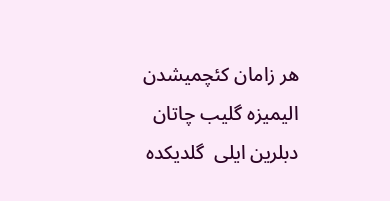هر زامان کئچمیشدن الیمیزه گلیب چاتان دبلرین ایلی  گلدیکده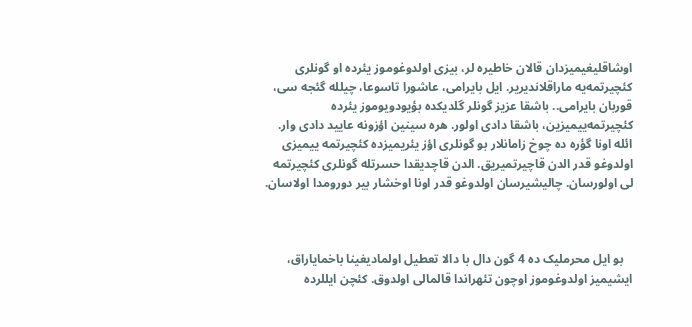اوشاقلیغیمیزدان قالان خاطیره لر، بیزی اولدوغوموز یئرده او گونلری کئچیرتمه‌یه ماراقلاندیریر. ایل بایرامی، عاشورا تاسوعا، چیلله گئجه سی، قوربان بایرامی.. باشقا عزیز گونلر گلدیکده بؤیودویوموز یئرده کئچیرتمه‌ییمیزین، باشقا دادی اولور. هره‌ سینین اؤزونه عایید دادی وار. ائله اونا گؤره ده چوخ زامانلار بو گونلری اؤز یئریمیزده کئچیرتمه ییمیزی اولدوغو قدر الدن قاچیرتمیریق. الدن قاچدیقدا حسرتله گونلری کئچیرتمه لی اولورسان. چالیشیرسان اولدوغو قدر اونا اوخشار بیر دورومدا اولاسان.



   بو ایل محرملیک ده 4 گون دال با دالا تعطیل اولمادیغینا باخمایاراق، ایشیمیز اولدوغوموز اوچون تئهراندا قالمالی اولدوق. کئچن ایللرده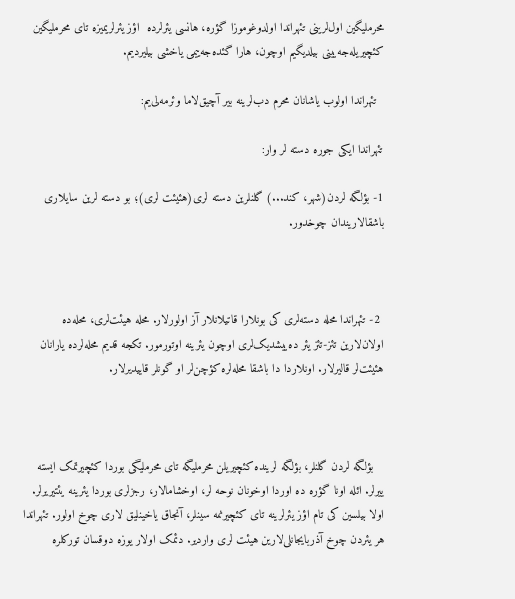محرملیگین اول‌لرینی تئهراندا اولدوغوموزا گؤره، هانسی یئرلرده  اؤز یئرلریمیزه تای محرملیگین کئچیریله‌جه‌یینی بیلدیگیم اوچون، هارا گئده‌جه‌ییمی یاخشی بیلیردیم.

  تئهراندا اولوب یاشانان محرم دب‌لرینه بیر آچیق‌لاما وئرمه‌لی‌یم:

تئهراندا ایکی جوره دسته لر وار:

1- بؤلگه لردن(شهر، کند...) گلنلرین دسته لری(هئیئت لری)؛ بو دسته لرین سایلاری باشقالاریندان چوخدور.



 2- تئهراندا محله دسته‌لری کی بونلارا قاتیلانلار آز اولورلار. محله هیئت‌لری، محله‌ده اولان‌لارین تئز-تئز یئر ده‌ییشدیک‌لری اوچون یئرینه اوتورمور. تکجه قدیم محله‌لرده یارانان هئیئت‌لر قالیرلار. اونلاردا دا باشقا محله‌لره کؤچن‌لر او گونلر قاییدیرلار.



   بؤلگه لردن گلنلر، بؤلگه لرینده کئچیریلن محرملیگه تای محرملیگی بوردا کئچیرتمک ایسته ییرلر. ائله اونا گؤره ده اوردا اوخونان نوحه لر، اوخشامالار، رجزلری بوردا یئرینه یئتیریرلر. اولا بیلسین کی تام اؤز یئرلرینه تای کئچیرنمه سینلر، آنجاق یاخینلیق لاری چوخ اولور. تئهراندا هر یئردن چوخ آذربایجانلی‌لارین هیئت لری واردیر. دئمک اولار یوزه دوقسان تورکلره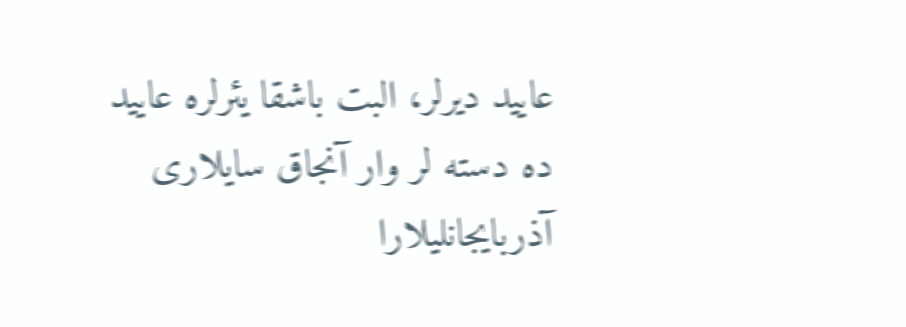عایید دیرلر، البت باشقا یئرلره عایید ده دسته لر وار آنجاق سایلاری آذربایجانلیلارا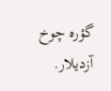گؤره چوخ آزدیلار.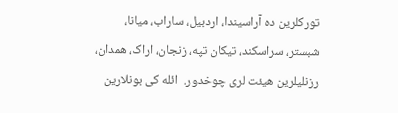تورکلرین ده آراسیندا، اردبیل، ساراب، میانا، شبستر، سراسکند، تیکان تپه، زنجان، اراک، همدان، رزنلیلرین هیئت لری چوخدور.  ائله کی بونلارین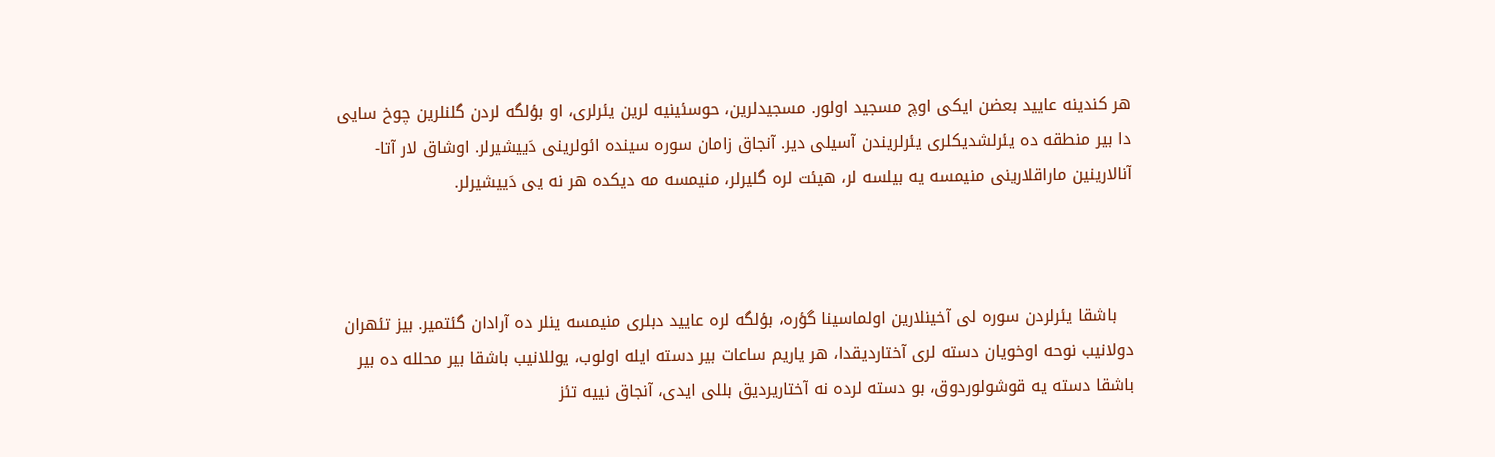هر کندینه عایید بعضن ایکی اوچ مسجید اولور. مسجیدلرین، حوسئینیه لرین یئرلری، او بؤلگه لردن گلنلرین چوخ سایی دا بیر منطقه ده یئرلشدیکلری یئرلریندن آسیلی دیر. آنجاق زامان سوره سینده ائولرینی دَییشیرلر. اوشاق لار آتا- آنالارینین ماراقلارینی منیمسه یه بیلسه لر، هیئت لره گلیرلر، منیمسه مه دیکده هر نه یی دَییشیرلر.



   باشقا یئرلردن سوره لی آخینلارین اولماسینا گؤره، بؤلگه لره عایید دبلری منیمسه ینلر ده آرادان گئتمیر. بیز تئهران دولانیب نوحه اوخویان دسته لری آختاردیقدا، هر یاریم ساعات بیر دسته ایله اولوب، یوللانیب باشقا بیر محلله ده بیر باشقا دسته یه قوشولوردوق، بو دسته لرده نه آختاریردیق بللی ایدی، آنجاق نییه تئز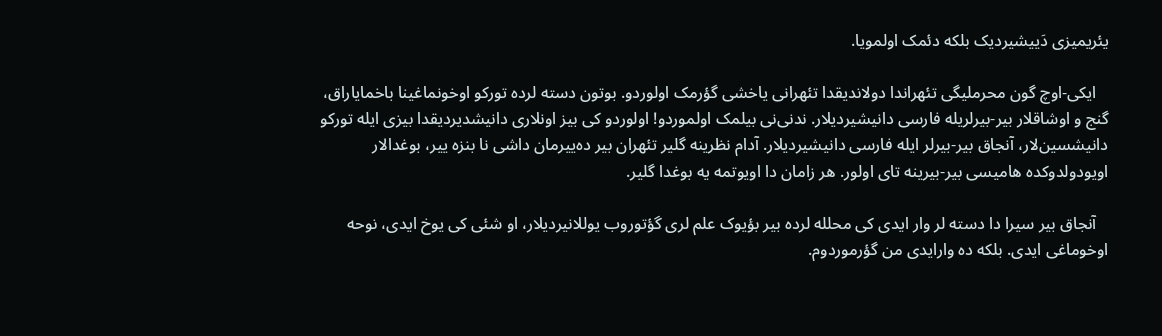یئریمیزی دَییشیردیک بلکه دئمک اولمویا.

   ایکی-اوچ گون محرملیگی تئهراندا دولاندیقدا تئهرانی یاخشی گؤرمک اولوردو. بوتون دسته لرده تورکو اوخونماغینا باخمایاراق، گنج و اوشاقلار بیر-بیرلریله فارسی دانیشیردیلار. ندنی‌نی بیلمک اولموردو! اولوردو کی بیز اونلاری دانیشدیردیقدا بیزی ایله تورکو دانیشسین‌لار، آنجاق بیر-بیرلر ایله فارسی دانیشیردیلار. آدام نظرینه گلیر تئهران بیر ده‌ییرمان داشی نا بنزه ییر، بوغدالار اویودولدوکده هامیسی بیر-بیرینه تای اولور. هر زامان دا اویوتمه یه بوغدا گلیر.

   آنجاق بیر سیرا دا دسته لر وار ایدی کی محلله لرده بیر بؤیوک علم لری گؤتوروب یوللانیردیلار، او شئی کی یوخ ایدی، نوحه اوخوماغی ایدی. بلکه ده وارایدی من گؤرموردوم.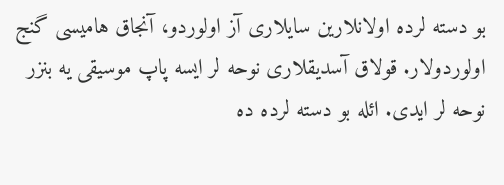بو دسته لرده اولانلارین سایلاری آز اولوردو، آنجاق هامیسی گنج اولوردولار. قولاق آسدیقلاری نوحه لر ایسه پاپ موسیقی یه بنزر نوحه لر ایدی. ائله بو دسته لرده ده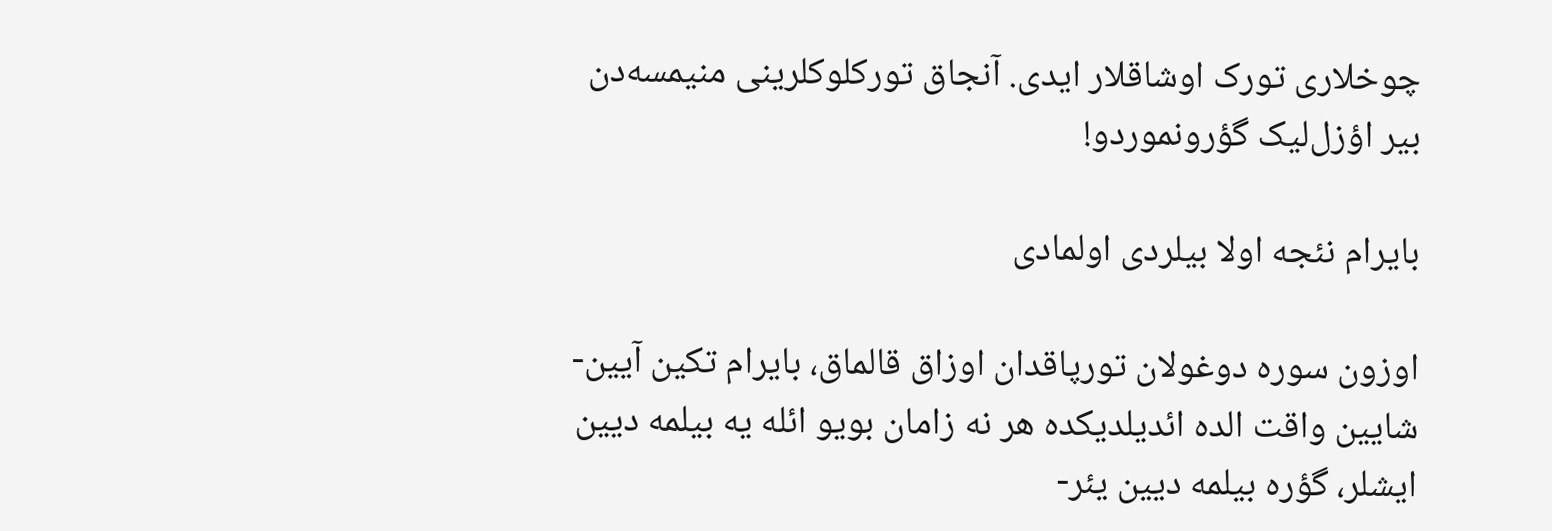چوخلاری تورک اوشاقلار ایدی. آنجاق تورکلوکلرینی منیمسه‌دن بیر اؤزل‌لیک گؤرونموردو!

بایرام نئجه اولا بیلردی اولمادی

اوزون سوره دوغولان تورپاقدان اوزاق قالماق، بایرام تکین آیین-شایین واقت الده ائدیلدیکده هر نه زامان بویو ائله یه بیلمه دیین ایشلر، گؤره بیلمه دیین یئر-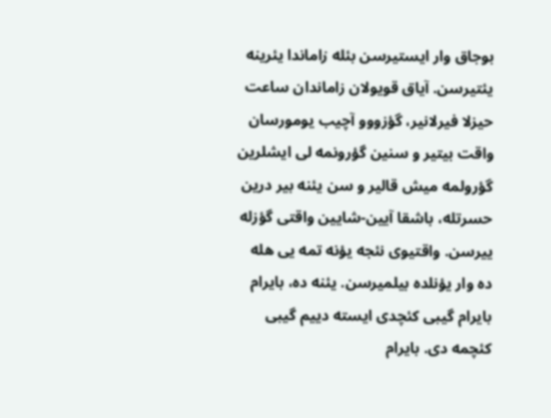بوجاق وار ایستیرسن بئله زاماندا یئرینه یئتیرسن. آیاق قویولان زاماندان ساعت حیزلا فیرلانیر، گؤزووو آچیب یومورسان واقت بیتیر و سنین گؤرونمه لی ایشلرین گؤرولمه میش قالیر و سن یئنه بیر درین حسرتله، باشقا آیین-شایین واقتی گؤزله ییرسن. واقتیوی نئجه یؤنه تمه یی هله ده وار یؤنلده بیلمیرسن. یئنه ده، بایرام بایرام گیبی کئچدی ایسته دییم گیبی کئچمه دی. بایرام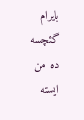بایرام گئچسه ده من ایسته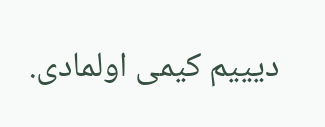دیییم کیمی اولمادی.